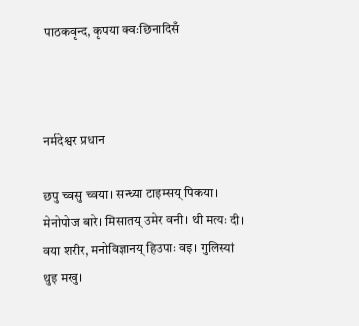पाठकवृन्द, कृपया क्वःछिनादिसँ



नर्मदेश्वर प्रधान

छपु च्वसु च्वया। सन्ध्या टाइम्सय् पिकया। मेनोपोज बारे। मिसातय् उमेर वनी। थी मत्यः दी। वया शरीर, मनोविज्ञानय् हिउपाः वइ। गुलिस्यां थुइ मखु।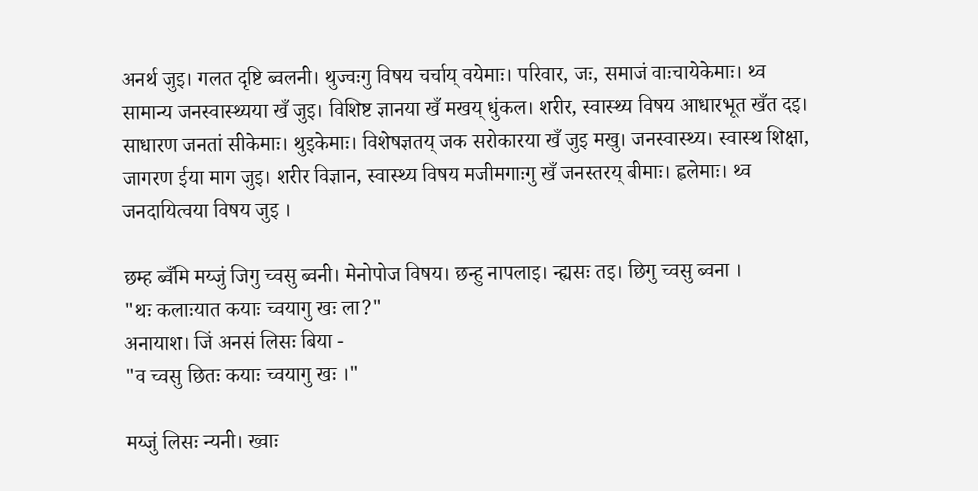अनर्थ जुइ। गलत दृष्टि ब्वलनी। थुज्वःगु विषय चर्चाय् वयेमाः। परिवार, जः, समाजं वाःचायेकेमाः। थ्व सामान्य जनस्वास्थ्यया खँ जुइ। विशिष्ट ज्ञानया खँ मखय् धुंकल। शरीर, स्वास्थ्य विषय आधारभूत खँत दइ। साधारण जनतां सीकेमाः। थुइकेमाः। विशेषज्ञतय् जक सरोकारया खँ जुइ मखु। जनस्वास्थ्य। स्वास्थ शिक्षा, जागरण ईया माग जुइ। शरीर विज्ञान, स्वास्थ्य विषय मजीमगाःगु खँ जनस्तरय् बीमाः। ह्वलेमाः। थ्व जनदायित्वया विषय जुइ ।

छम्ह ब्वँमि मय्जुं जिगु च्वसु ब्वनी। मेनोपोज विषय। छन्हु नापलाइ। न्ह्यसः तइ। छिगु च्वसु ब्वना ।
"थः कलाःयात कयाः च्वयागु खः ला?"
अनायाश। जिं अनसं लिसः बिया -
"व च्वसु छितः कयाः च्वयागु खः ।"

मय्जुं लिसः न्यनी। ख्वाः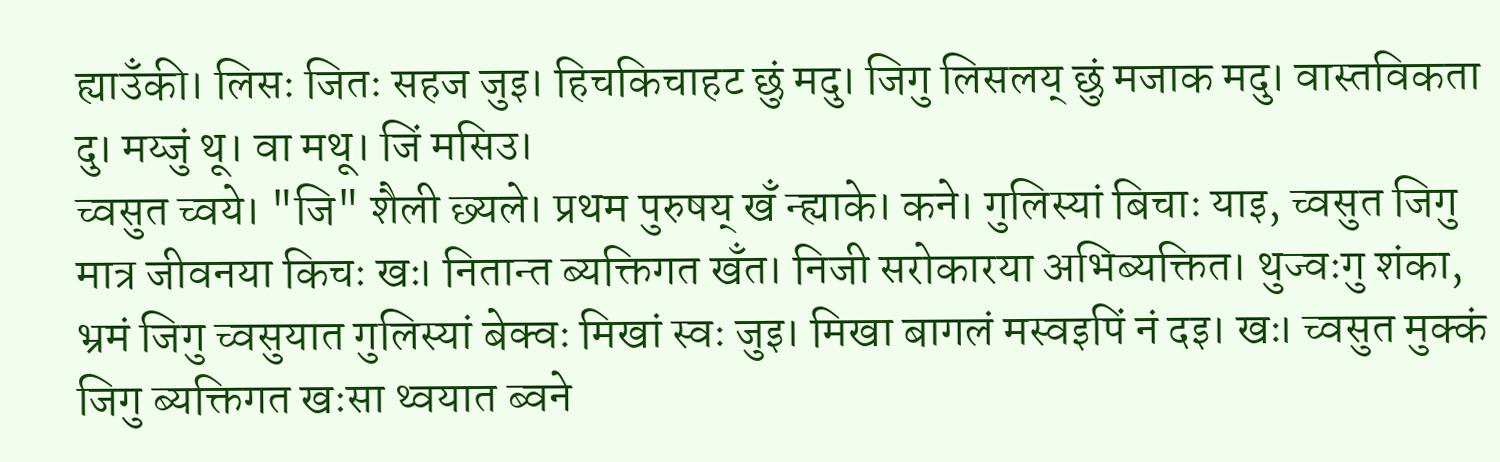ह्याउँकी। लिसः जितः सहज जुइ। हिचकिचाहट छुं मदु। जिगु लिसलय् छुं मजाक मदु। वास्तविकता दु। मय्जुं थू। वा मथू। जिं मसिउ।
च्वसुत च्वये। "जि" शैली छ्यले। प्रथम पुरुषय् खँ न्ह्याके। कने। गुलिस्यां बिचाः याइ, च्वसुत जिगु मात्र जीवनया किचः खः। नितान्त ब्यक्तिगत खँत। निजी सरोकारया अभिब्यक्तित। थुज्वःगु शंका, भ्रमं जिगु च्वसुयात गुलिस्यां बेक्वः मिखां स्वः जुइ। मिखा बागलं मस्वइपिं नं दइ। खः। च्वसुत मुक्कं जिगु ब्यक्तिगत खःसा थ्वयात ब्वने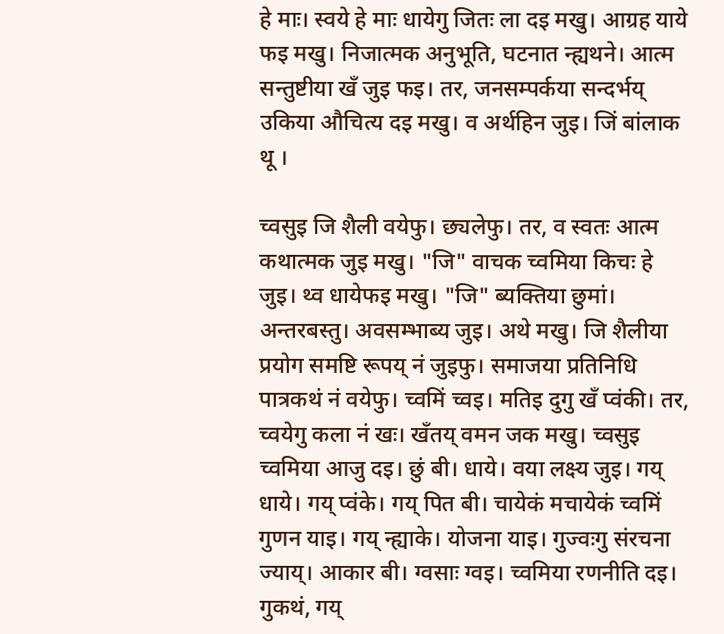हे माः। स्वये हे माः धायेगु जितः ला दइ मखु। आग्रह याये फइ मखु। निजात्मक अनुभूति, घटनात न्ह्यथने। आत्म सन्तुष्टीया खँ जुइ फइ। तर, जनसम्पर्कया सन्दर्भय् उकिया औचित्य दइ मखु। व अर्थहिन जुइ। जिं बांलाक थू ।

च्वसुइ जि शैली वयेफु। छ्यलेफु। तर, व स्वतः आत्म कथात्मक जुइ मखु। "जि" वाचक च्वमिया किचः हे जुइ। थ्व धायेफइ मखु। "जि" ब्यक्तिया छुमां। अन्तरबस्तु। अवसम्भाब्य जुइ। अथे मखु। जि शैलीया प्रयोग समष्टि रूपय् नं जुइफु। समाजया प्रतिनिधि पात्रकथं नं वयेफु। च्वमिं च्वइ। मतिइ दुगु खँ प्वंकी। तर, च्वयेगु कला नं खः। खँतय् वमन जक मखु। च्वसुइ च्वमिया आजु दइ। छुं बी। धाये। वया लक्ष्य जुइ। गय् धाये। गय् प्वंके। गय् पित बी। चायेकं मचायेकं च्वमिं गुणन याइ। गय् न्ह्याके। योजना याइ। गुज्वःगु संरचना ज्याय्। आकार बी। ग्वसाः ग्वइ। च्वमिया रणनीति दइ। गुकथं, गय्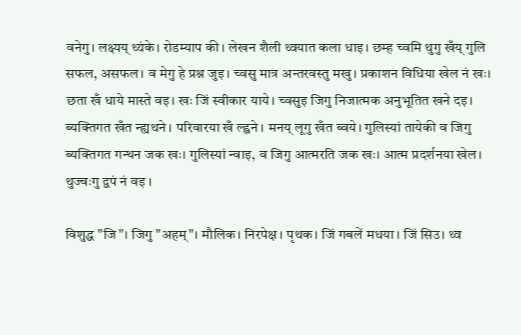वनेगु। लक्ष्यय् थ्यंके। रोडम्याप की। लेखन शैली थ्वयात कला धाइ। छम्ह च्वमि थुगु खँय् गुलि सफल, असफल। व मेगु हे प्रश्न जुइ। च्वसु मात्र अन्तरवस्तु मखु। प्रकाशन विधिया खेल नं खः।
छता खँ धाये मास्ते वइ। खः जिं स्वीकार याये। च्वसुइ जिगु निजात्मक अनुभूतित खने दइ। ब्यक्तिगत खँत न्ह्यथने। परिवारया खँ ल्ह्वने। मनय् लूगु खँत ब्वये। गुलिस्यां तायेकी व जिगु ब्यक्तिगत गन्थन जक खः। गुलिस्यां न्वाइ, व जिगु आत्मरति जक खः। आत्म प्रदर्शनया खेल। थुज्वःगु द्वपं नं वइ ।

विशुद्ध "जि"। जिगु "अहम्"। मौलिक। निरपेक्ष। पृथक। जिं गबलें मधया। जिं सिउ। थ्व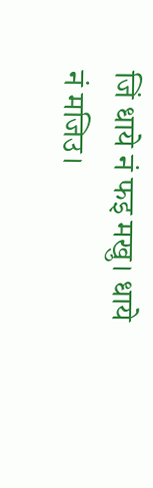जिं धाये नं फइ मखु। धाये नं मजिउ।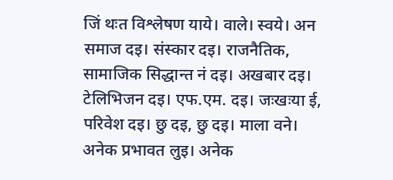जिं थःत विश्लेषण याये। वाले। स्वये। अन समाज दइ। संस्कार दइ। राजनैतिक, सामाजिक सिद्धान्त नं दइ। अखबार दइ। टेलिभिजन दइ। एफ.एम. दइ। जःखःया ई, परिवेश दइ। छु दइ, छु दइ। माला वने। अनेक प्रभावत लुइ। अनेक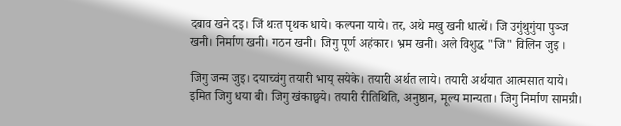दबाव खने दइ। जिं थःत पृथक धाये। कल्पना याये। तर, अथे मखु खनी धात्थें। जि उगुंथुगुंया पुञ्ज खनी। निर्माण खनी। गठन खनी। जिगु पूर्ण अहंकार। भ्रम खनी। अले विशुद्ध "जि" विलिन जुइ ।

जिगु जन्म जुइ। दयाच्वंगु तयारी भाय् सयेके। तयारी अर्थत लाये। तयारी अर्थयात आत्मसात याये। इमित जिगु धया बी। जिगु खंकाछ्वये। तयारी रीतिथिति, अनुष्ठान, मूल्य मान्यता। जिगु निर्माण सामग्री।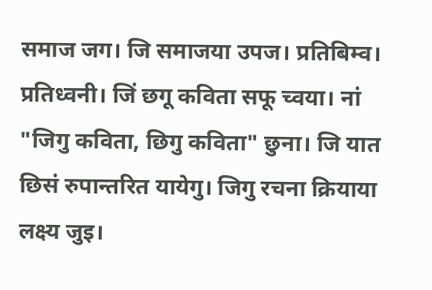समाज जग। जि समाजया उपज। प्रतिबिम्व। प्रतिध्वनी। जिं छगू कविता सफू च्वया। नां "जिगु कविता, छिगु कविता" छुना। जि यात छिसं रुपान्तरित यायेगु। जिगु रचना क्रियाया लक्ष्य जुइ।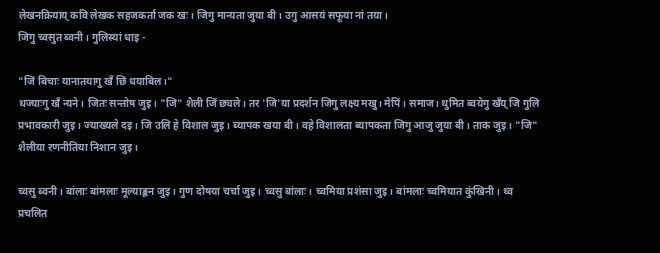लेखनक्रियाय् कवि लेखक सहजकर्ता जक खः। जिगु मान्यता जुया बी। उगु आसयं सफूया नां तया।
जिगु च्वसुत ब्वनी। गुलिस्यां धाइ -

"जिं बिचाः यानातयागु खँ छिं धयाबिल।"
थज्याःगु खँ न्यने। जितः सन्तोष जुइ। "जि" शैली जिं छ्यले। तर 'जि'या प्रदर्शन जिगु लक्ष्य मखु। मेपिं। समाज। थुमित ब्वयेगु खँय् जि गुलि प्रभावकारी जुइ। ज्याख्यले दइ। जि उलि हे विशाल जुइ। ब्यापक खया बी। वहे विशालता ब्यापकता जिगु आजु जुया बी। ताक जुइ। "जि" शैलीया रणनीतिया निशान जुइ ।

च्वसु ब्वनी। बांलाः बांमलाः मूल्याङ्कन जुइ। गुण दोषया चर्चा जुइ। च्वसु बांलाः। च्वमिया प्रशंसा जुइ। बांमलाः च्वमियात कुंखिनी। थ्व प्रचलित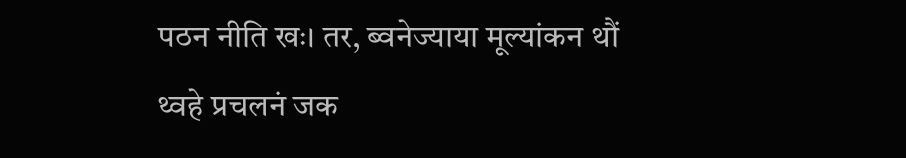पठन नीति खः। तर, ब्वनेज्याया मूल्यांकन थौं थ्वहे प्रचलनं जक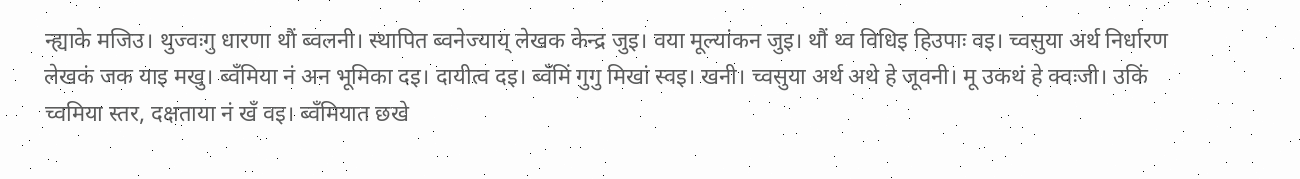न्ह्याके मजिउ। थुज्वःगु धारणा थौं ब्वलनी। स्थापित ब्वनेज्याय् लेखक केन्द्र जुइ। वया मूल्यांकन जुइ। थौं थ्व विधिइ हिउपाः वइ। च्वसुया अर्थ निर्धारण लेखकं जक याइ मखु। ब्वँमिया नं अन भूमिका दइ। दायीत्व दइ। ब्वँमिं गुगु मिखां स्वइ। खनी। च्वसुया अर्थ अथे हे जूवनी। मू उकथं हे क्वःजी। उकिं च्वमिया स्तर, दक्षताया नं खँ वइ। ब्वँमियात छखे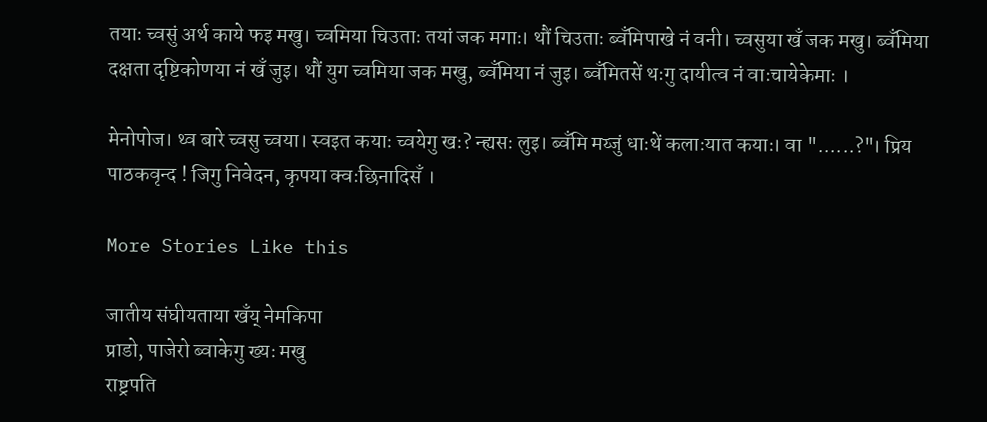तयाः च्वसुं अर्थ काये फइ मखु। च्वमिया चिउताः तयां जक मगाः। थौं चिउताः ब्वँमिपाखे नं वनी। च्वसुया खँ जक मखु। ब्वँमिया दक्षता दृष्टिकोणया नं खँ जुइ। थौं युग च्वमिया जक मखु, ब्वँमिया नं जुइ। ब्वँमितसें थःगु दायीत्व नं वाःचायेकेमाः ।

मेनोपोज। थ्व बारे च्वसु च्वया। स्वइत कयाः च्वयेगु खः? न्ह्यसः लुइ। ब्वँमि मय्जुं धाःथें कलाःयात कयाः। वा "......?"। प्रिय पाठकवृन्द ! जिगु निवेदन, कृपया क्वःछिनादिसँ ।

More Stories Like this

जातीय संघीयताया खँय् नेमकिपा
प्राडो, पाजेरो ब्वाकेगु ख्यः मखु
राष्ट्रपति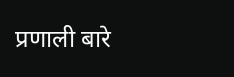प्रणाली बारे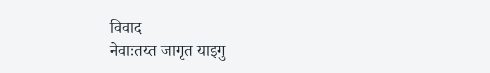विवाद
नेवाःतय्त जागृत याइगु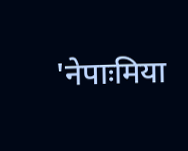'नेपाःमिया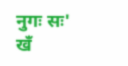नुगः सः'
खँ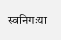स्वनिगःया